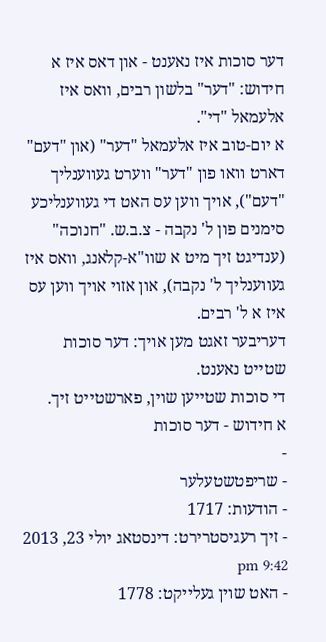דער סוכות איז נאענט - און דאס איז א חידוש: "דער" בלשון רבים, וואס איז אלעמאל "די".
א יום-טוב איז אלעמאל "דער" (און "דעם" דארט וואו פון "דער" ווערט געווענליך "דעם"), אויך ווען עס האט די געווענליכע סימנים פון ל' נקבה - צ.ב.ש. "חנוכה" (ענדיגט זיך מיט א שוו"א-קלאנג, וואס איז געווענליך ל' נקבה), און אזוי אויך ווען עס איז א ל' רבים.
דעריבער זאגט מען אויך: דער סוכות שטייט נאענט.
די סוכות שטייען שוין, פארשטייט זיך.
א חידוש - דער סוכות
-
- שריפטשטעלער
- הודעות: 1717
- זיך רעגיסטרירט: דינסטאג יולי 23, 2013 9:42 pm
- האט שוין געלייקט: 1778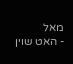מאל
- האט שוין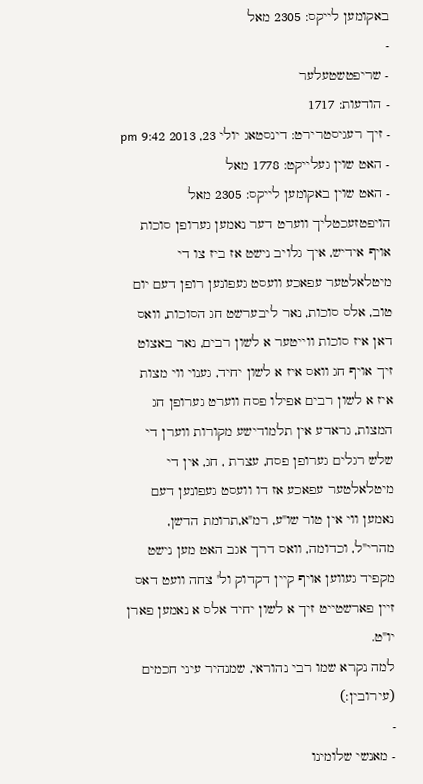באקומען לייקס: 2305 מאל
-
- שריפטשטעלער
- הודעות: 1717
- זיך רעגיסטרירט: דינסטאג יולי 23, 2013 9:42 pm
- האט שוין געלייקט: 1778 מאל
- האט שוין באקומען לייקס: 2305 מאל
הויפטזעכטליך ווערט דער נאמען גערופן סוכות אויף אידיש, איך גלויב נישט אז ביז צו די מיטלאלטער עפאכע וועסט געפונען רופן דעם יום טוב, אלס סוכות, נאר ליבערשט חג הסוכות, וואס דאן איז סוכות ווייטער א לשון רבים, נאר באצוט זיך אויף חג וואס איז א לשון יחיד, גענוי ווי מצות איז א לשון רבים אפילו פסח ווערט גערופן חג המצות, גראדע אין תלמודישע מקורות ווערן די שלש רגלים גערופן פסח, עצרת , חג, אין די מיטלאלטער עפאכע אז דו וועסט געפונען דעם נאמען ווי אין טור שו"ע, רמ"א,תרומת הדשן, מהרי"ל, וכדומה, וואס דרך אגב האט מען נישט מקפיד געווען אויף קיין דקדוק ול' צחה וועט דאס זיין פארשטייט זיך א לשון יחיד אלס א נאמען פארן יו"ט.
למה נקרא שמו רבי נהוראי, שמנהיר עיני חכמים (עירובין:)
-
- מאנשי שלומינו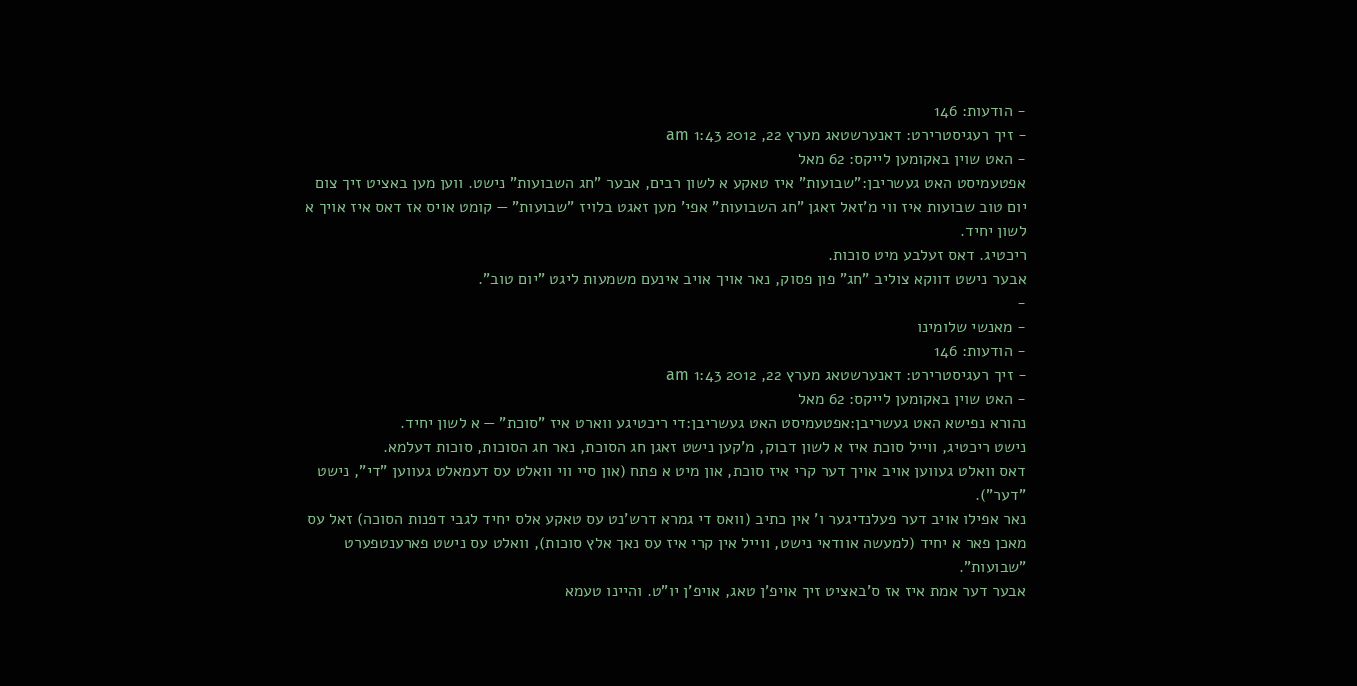- הודעות: 146
- זיך רעגיסטרירט: דאנערשטאג מערץ 22, 2012 1:43 am
- האט שוין באקומען לייקס: 62 מאל
אפטעמיסט האט געשריבן:"שבועות" איז טאקע א לשון רבים, אבער "חג השבועות" נישט. ווען מען באציט זיך צום יום טוב שבועות איז ווי מ'זאל זאגן "חג השבועות" אפי' מען זאגט בלויז "שבועות" — קומט אויס אז דאס איז אויך א לשון יחיד.
ריכטיג. דאס זעלבע מיט סוכות.
אבער נישט דווקא צוליב "חג" פון פסוק, נאר אויך אויב אינעם משמעות ליגט "יום טוב".
-
- מאנשי שלומינו
- הודעות: 146
- זיך רעגיסטרירט: דאנערשטאג מערץ 22, 2012 1:43 am
- האט שוין באקומען לייקס: 62 מאל
נהורא נפישא האט געשריבן:אפטעמיסט האט געשריבן:די ריכטיגע ווארט איז "סוכת" — א לשון יחיד.
נישט ריכטיג, ווייל סוכת איז א לשון דבוק, מ'קען נישט זאגן חג הסוכת, נאר חג הסוכות, סוכות דעלמא.
דאס וואלט געווען אויב אויך דער קרי איז סוכת, און מיט א פתח (און סיי ווי וואלט עס דעמאלט געווען "די", נישט "דער").
נאר אפילו אויב דער פעלנדיגער ו' אין כתיב (וואס די גמרא דרש'נט עס טאקע אלס יחיד לגבי דפנות הסוכה) זאל עס מאכן פאר א יחיד (למעשה אוודאי נישט, ווייל אין קרי איז עס נאך אלץ סוכות), וואלט עס נישט פארענטפערט "שבועות".
אבער דער אמת איז אז ס'באציט זיך אויפ'ן טאג, אויפ'ן יו"ט. והיינו טעמא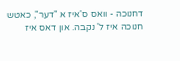דחנוכה - וואס ס'איז א "דער", כאטש חנוכה איז ל' נקבה. און דאס איז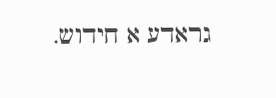גראדע א חידוש.